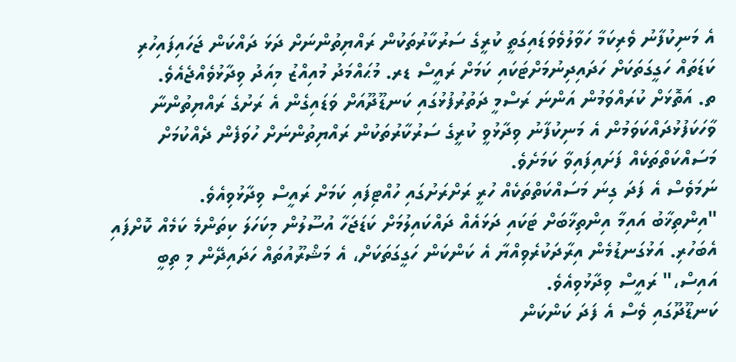އެ މަނިކުފާނު ވެރިކަމާ ހަވާލުވެވަޑައިގަތީ ކުރީގެ ސަރުކާރުތަކުން ރައްޔިތުންނަށް ދަޅަ ދައްކަން ޖަހައިފައިހުރި ކަޑަތައް ހަގީގަތަކަށް ހަދައިދިނުމަށްޓަކައި ކަމަށް ރައީސް ޑރ. މުޙައްމަދު މުއިއްޒު މިއަދު ވިދާޅުވެއްޖެއެވެ.
ތ. އަތޮޅަށް ކުރައްވަމުން އަންނަ ރަސްމީ ދަތުރުފުޅުގައި ކަނޑޫދޫއަށް ވަޑައިގެން އެ ރަށުގެ ރައްޔިތުންނާ ވާހަކަފުޅުދައްކަވަމުން އެ މަނިކުފާނު ވިދާޅުވީ ކުރީގެ ސަރުކާރުތަކުން ރައްޔިތުންނަށް ހުވަފެން ދެއްކުމަށް މަސައްކަތްތަކެއް ފަށައިފައިވާ ކަމަށެވެ.
ނަމަވެސް އެ ފަދަ ގިނަ މަސައްކަތްތަކެއް ހުރީ ރަށްރަށުގައި ހުއްޓިފައި ކަމަށް ރައީސް ވިދާޅުވިއެވެ.
"އިންތިޚާބު އައިމާ އިންތިޚާބަށް ޓަކައި ދަޅައެއް ދައްކައިލުމަށް ކަޑަޖަހާ އުސޫލުން މިކަހަލަ ކިތަންމެ ކަމެއް ކޮށްފައި އެބަހުރި. އަޅުގަނޑުމެން އިރާދަކުރެވިއްޔާ އެ ކަންކަން ހަގީގަތަކަށް، އެ މަޝްރޫއުތައް ހަދައިދޭން މި ތިބީ އައިސް،" ރައީސް ވިދާޅުވިއެވެ.
ކަނޑޫދޫގައި ވެސް އެ ފަދަ ކަންކަން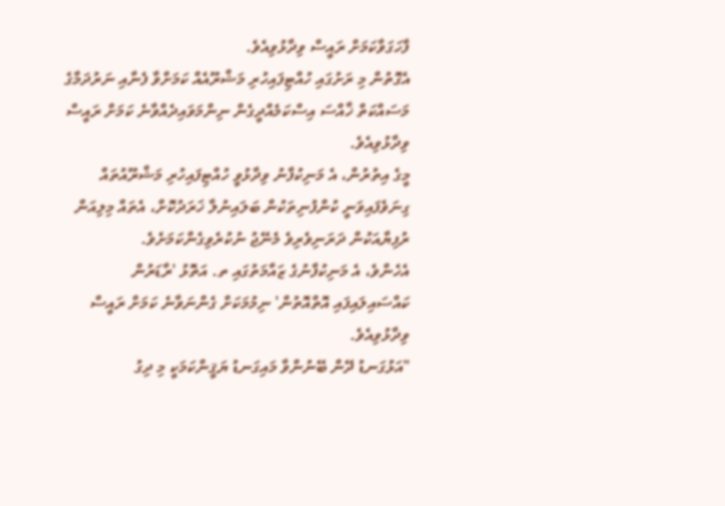ފާހަގަވާކަމަށް ރައީސް ވިދާޅުވިއެވެ.
އެގޮތުން މި ރަށުގައި ހުއްޓިފައިހުރި މަޝްރޫއެއް ކަމަށްވާ ފެނާއި ނަރުދަމާގެ މަސައްކަތް ޚާއްސަ އިސްކަމެއްދީގެން ނިންމަވައިދެއްވާނެ ކަމަށް ރައީސް ވިދާޅުވިއެވެ.
މީގެ އިތުރުން، އެ މަނިކުފާނު ވިދާޅުވީ ހުއްޓިފައިހުރި މަޝްރޫއުތައް ގިނަވެފައިވަނީ ކުންފުނިތަކުން ބަލައިނުލާ ޚަރަދުކޮށް، އެތައް މިލިއަން ރުފިޔާއަކުން ދަރަނިވެރިވެ މެނޭޖު ނުކުރެވިގެންކަމަށެވެ.
އެހެންވެ، އެ މަނިކުފާނުގެ ޒައާމަތުގައި ތ. އަތޮޅު 'ރާޑަރުން ކައްސައިލައިފައި އޮތްއޮތުން' ނިމުމަކަށް ގެންނަވާނެ ކަމަށް ރައީސް ވިދާޅުވިއެވެ.
"އަޅުގަނޑު ދޭން ބޭނުންވާ މައިގަނޑު ޔަޤީންކަމަކީ މި ދިގު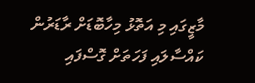މާޒީގައި މި އަތޮޅު މިހާބޮޑަށް ރާޑަރުން ކައްސާލައި ފަހަތަށް ގޮސްފައި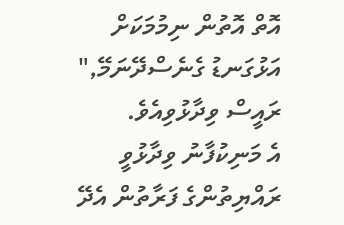އޮތް އޮތުން ނިމުމަކަށް އަޅުގަނޑު ގެނެސްދޭނަމޭ," ރައީސް ވިދާޅުވިއެވެ.
އެ މަނިކުފާނު ވިދާޅުވީ ރައްޔިތުންގެ ފަރާތުން އެދޭ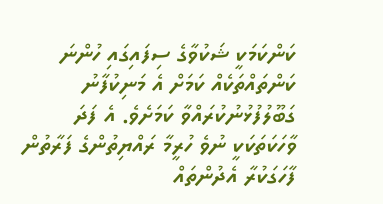ކަންކަމަކީ ޝަކުވާގެ ސިފައިގައި ހުންނަ ކަންތައްތަކެއް ކަމަށް އެ މަނިކުފާނު ގަބޫލުފުޅުނުކުރައްވާ ކަމަށެވެ. އެ ފަދަ ވާހަކަތަކަކީ ނުވެ ހުރީމާ ރައްޔިތުންގެ ފަރާތުން ފާހަގަކުރާ އެދުންތައް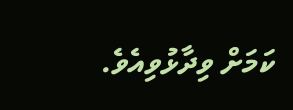ކަމަށް ވިދާޅުވިއެވެ.